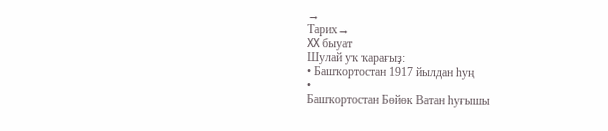→
Тарих→
XX быуат
Шулай уҡ ҡарағыҙ:
• Башҡортостан 1917 йылдан һуң
•
Башҡортостан Бөйөк Ватан һуғышы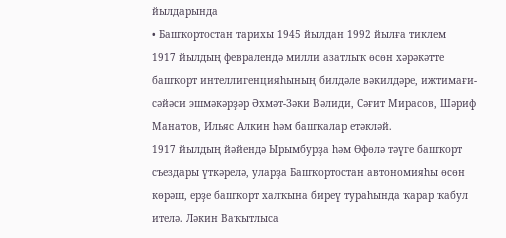йылдарында
• Башҡортостан тарихы 1945 йылдан 1992 йылға тиклем
1917 йылдың февралендә милли азатлыҡ өсөн хәрәкәтте башҡорт интеллигенцияһының билдәле вәкилдәре, ижтимағи-сәйәси эшмәкәрҙәр Әхмәт-Зәки Вәлиди, Сәғит Мирасов, Шәриф Манатов, Ильяс Алкин һәм башҡалар етәкләй.
1917 йылдың йәйендә Ырымбурҙа һәм Өфөлә тәүге башҡорт съездары үткәрелә, уларҙа Башҡортостан автономияһы өсөн көрәш, ерҙе башҡорт халҡына биреү тураһында ҡарар ҡабул ителә. Ләкин Ваҡытлыса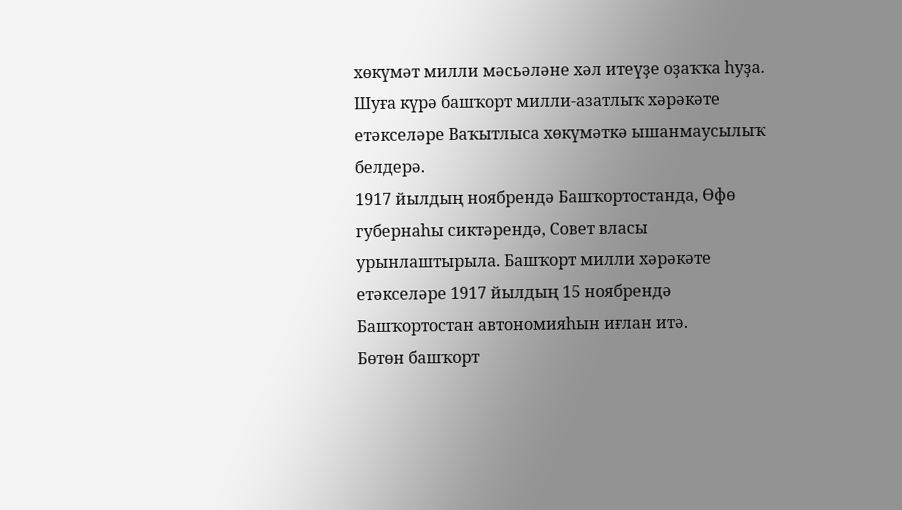хөкүмәт милли мәсьәләне хәл итеүҙе оҙаҡҡа һуҙа. Шуға күрә башҡорт милли-азатлыҡ хәрәкәте етәкселәре Ваҡытлыса хөкүмәткә ышанмаусылыҡ белдерә.
1917 йылдың ноябрендә Башҡортостанда, Өфө губернаһы сиктәрендә, Совет власы урынлаштырыла. Башҡорт милли хәрәкәте етәкселәре 1917 йылдың 15 ноябрендә Башҡортостан автономияһын иғлан итә.
Бөтөн башҡорт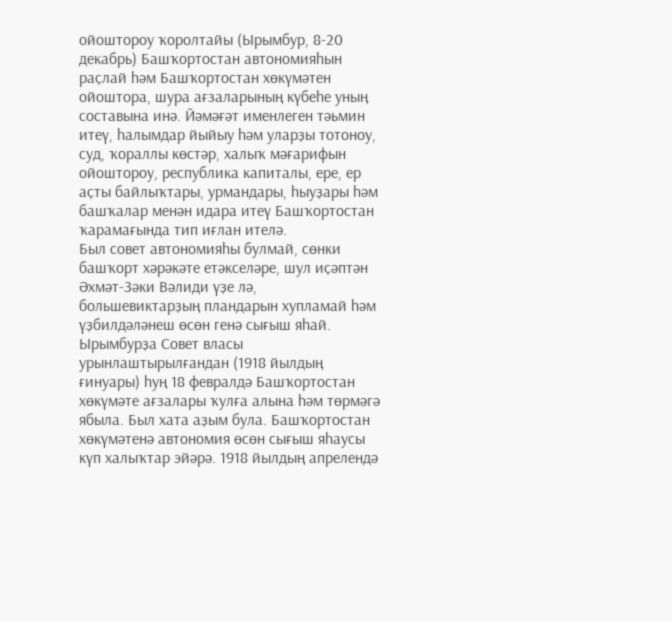ойоштороу ҡоролтайы (Ырымбур, 8-20 декабрь) Башҡортостан автономияһын раҫлай һәм Башҡортостан хөкүмәтен ойоштора, шура ағзаларының күбеһе уның составына инә. Йәмәғәт именлеген тәьмин итеү, һалымдар йыйыу һәм уларҙы тотоноу, суд, ҡораллы көстәр, халыҡ мәғарифын ойоштороу, республика капиталы, ере, ер аҫты байлыҡтары, урмандары, һыуҙары һәм башҡалар менән идара итеү Башҡортостан ҡарамағында тип иғлан ителә.
Был совет автономияһы булмай, сөнки башҡорт хәрәкәте етәкселәре, шул иҫәптән Әхмәт-Зәки Вәлиди үҙе лә, большевиктарҙың пландарын хупламай һәм үҙбилдәләнеш өсөн генә сығыш яһай. Ырымбурҙа Совет власы урынлаштырылғандан (1918 йылдың ғинуары) һуң 18 февралдә Башҡортостан хөкүмәте ағзалары ҡулға алына һәм төрмәгә ябыла. Был хата аҙым була. Башҡортостан хөкүмәтенә автономия өсөн сығыш яһаусы күп халыҡтар эйәрә. 1918 йылдың апрелендә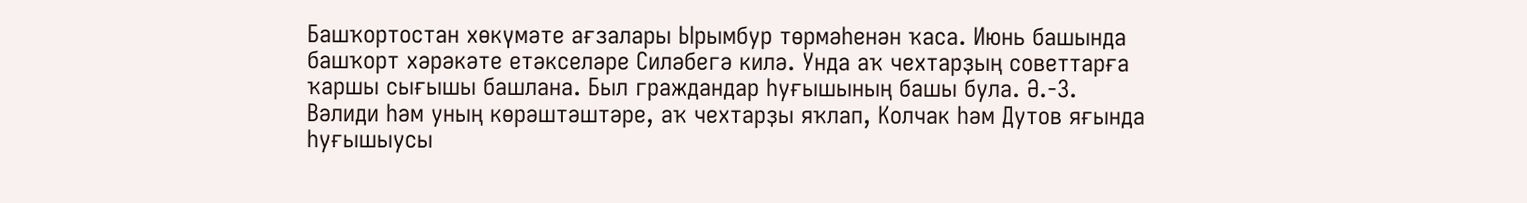Башҡортостан хөкүмәте ағзалары Ырымбур төрмәһенән ҡаса. Июнь башында башҡорт хәрәкәте етәкселәре Силәбегә килә. Унда аҡ чехтарҙың советтарға ҡаршы сығышы башлана. Был граждандар һуғышының башы була. Ә.-З. Вәлиди һәм уның көрәштәштәре, аҡ чехтарҙы яҡлап, Колчак һәм Дутов яғында һуғышыусы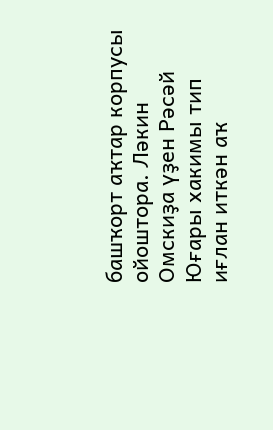башҡорт аҡтар корпусы ойоштора. Ләкин Омскиҙа үҙен Рәсәй Юғары хакимы тип иғлан иткән аҡ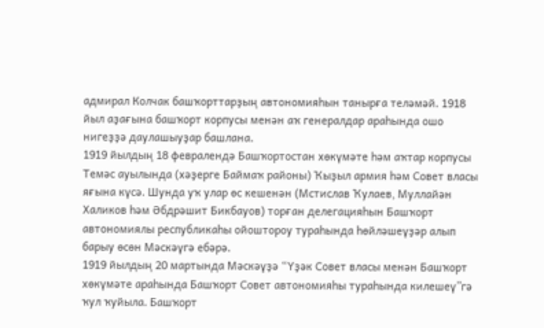адмирал Колчак башҡорттарҙың автономияһын танырға теләмәй. 1918 йыл аҙағына башҡорт корпусы менән аҡ генералдар араһында ошо нигеҙҙә даулашыуҙар башлана.
1919 йылдың 18 февралендә Башҡортостан хөкүмәте һәм аҡтар корпусы Темәс ауылында (хәҙерге Баймаҡ районы) Ҡыҙыл армия һәм Совет власы яғына күсә. Шунда уҡ улар өс кешенән (Мстислав Ҡулаев, Муллайән Халиков һәм Әбдрәшит Бикбауов) торған делегацияһын Башҡорт автономиялы республикаһы ойоштороу тураһында һөйләшеүҙәр алып барыу өсөн Мәскәүгә ебәрә.
1919 йылдың 20 мартында Мәскәүҙә “Үҙәк Совет власы менән Башҡорт хөкүмәте араһында Башҡорт Совет автономияһы тураһында килешеү”гә ҡул ҡуйыла. Башҡорт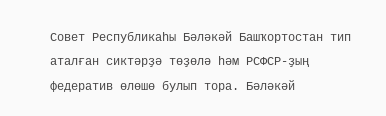Совет Республикаһы Бәләкәй Башҡортостан тип аталған сиктәрҙә төҙөлә һәм РСФСР-ҙың федератив өлөшө булып тора. Бәләкәй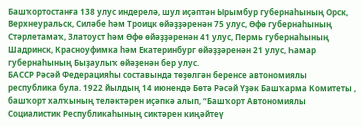Башҡортостанға 138 улус индерелә, шул иҫәптән Ырымбур губернаһының Орск, Верхнеуральск, Силәбе һәм Троицк өйәҙҙәренән 75 улус, Өфө губернаһының Стәрлетамаҡ, Златоуст һәм Өфө өйәҙҙәренән 41 улус, Пермь губернаһының Шадринск, Красноуфимка һәм Екатеринбург өйәҙҙәренән 21 улус, Һамар губернаһының Быҙаулыҡ өйәҙенән бер улус.
БАССР Рәсәй Федерацияһы составында төҙөлгән беренсе автономиялы республика була. 1922 йылдың 14 июнендә Бөтә Рәсәй Үҙәк Башҡарма Комитеты , башҡорт халҡының теләктәрен иҫәпкә алып, “Башҡорт Автономиялы Социалистик Республикаһының сиктәрен киңәйтеү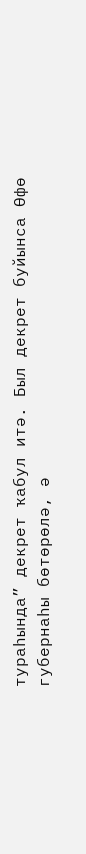тураһында” декрет ҡабул итә. Был декрет буйынса Өфө губернаһы бөтөрөлә, ә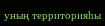уның территорияһы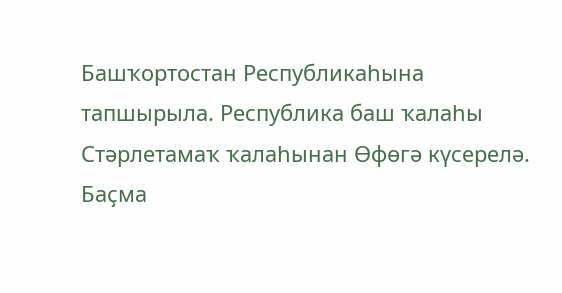Башҡортостан Республикаһына тапшырыла. Республика баш ҡалаһы Стәрлетамаҡ ҡалаһынан Өфөгә күсерелә.
Баҫма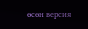өсөн версия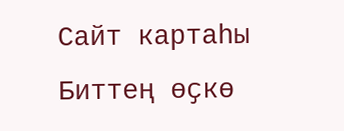Сайт картаһы
Биттең өҫкө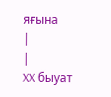яғына
|
|
XX быуат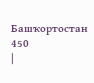Башҡортостан 450
|